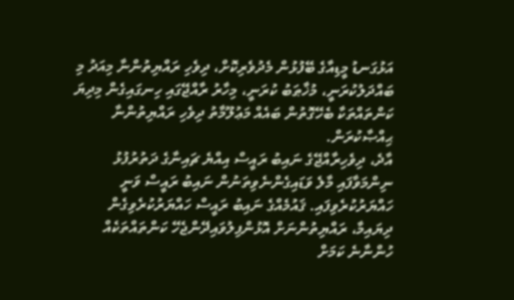އަޅުގަނޑު މީޑިއާގެ ބޭފުޅުން މެދުވެރިކޮށް، ދިވެހި ރައްޔިތުންނާ މިއަދު މި ބައްދަލުކުރަނީ، މުޚާޠަބު ކުރަނީ، މިހާރު ރާއްޖޭގައި ހިނގައިގެން މިދިޔަ ކަންތައްތަކާ ބެހޭގޮތުން ބައެއް މަޢުލޫމާތު ދިވެހި ރައްޔިތުންނާ ޙިއްޞާކުރަން.
އާދެ، ދިވެހިރާއްޖޭގެ ނައިބު ރައީސް އިއްޔެ ޗައިނާގެ ދަތުރުފުޅު ނިންމަވާފައި މާލެ ވަޑައިގެންނެވިތަނުން ނައިބު ރައީސް ވަނީ ހައްޔަރުކުރެވިފައި. ޤައުމެއްގެ ނައިބު ރައީސް ހައްޔަރުކުރެވިގެން ދިޔައިމާ، ރައްޔިތުންނަށް އޮޅުންފިލުވައިދޭންޖެހޭ ކަންތައްތަކެއް ހުންނާނެ ކަމަށް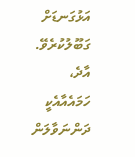އަޅުގަނޑަށް ގަބޫލުކުރެވޭ.
އާދެ، ހަމައެއާއެކީ ދަންނަވާލަން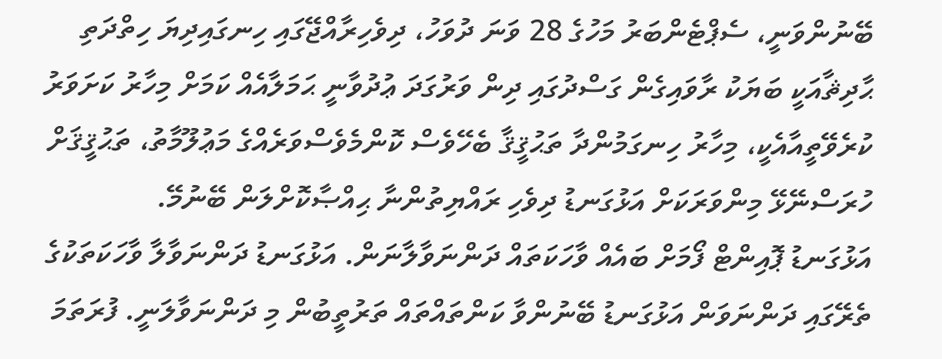ބޭނުންވަނީ، ސެޕްޓެންބަރު މަހުގެ 28 ވަނަ ދުވަހު، ދިވެހިރާއްޖޭގައި ހިނގައިދިޔަ ހިތްދަތި ޙާދިޘާއަކީ ބަޔަކު ރާވައިގެން ގަސްދުގައި ދިން ވަރުގަދަ ޢުދުވާނީ ޙަމަލާއެއް ކަމަށް މިހާރު ކަށަވަރު ކުރެވޭތީއާއެކީ، މިހާރު ހިނގަމުންދާ ތަޙުޤީޤާ ބެހޭވެސް ކޮންމެވެސްވަރެއްގެ މަޢުލޫމާތު، ތަޙުޤީޤަށް ހުރަސްނޭޅޭ މިންވަރަކަށް އަޅުގަނޑު ދިވެހި ރައްޔިތުންނާ ޙިއްޞާކޮށްލަން ބޭނުމޭ.
އަޅުގަނޑު ޕޮއިންޓް ފޯމަށް ބައެއް ވާހަކަތައް ދަންނަވާލާނަން. އަޅުގަނޑު ދަންނަވާލާ ވާހަކަތަކުގެ ތެރޭގައި ދަންނަވަން އަޅުގަނޑު ބޭނުންވާ ކަންތައްތައް ތަރުތީބުން މި ދަންނަވާލަނީ. ފުރަތަމަ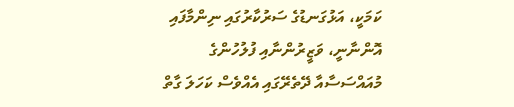ކަމަކީ، އަޅުގަނޑުގެ ސަރުކާރުގައި ނިންމާފައި އޮންނާނީ، ވަޒީރުންނާއި ފުލުހުންގެ މުއައްސަސާއާ ދޭތެރޭގައި އެއްވެސް ކަހަލަ ގާތް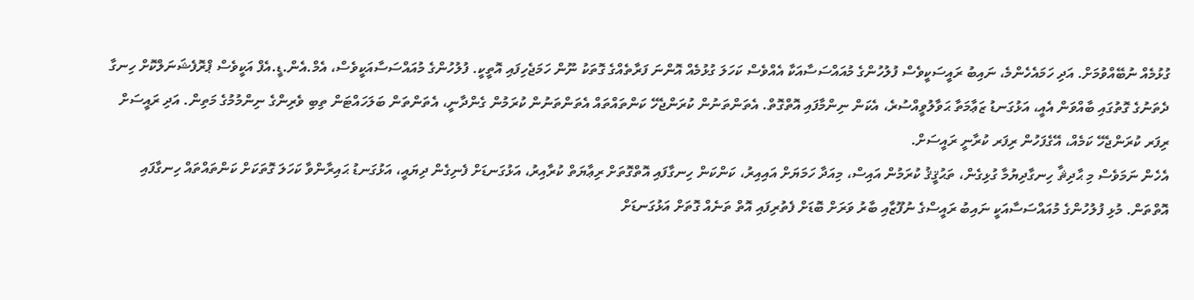ގުޅުމެއް ނުބޭއްވުމަށް. އަދި ހަމައެހެންމެ، ނައިބު ރައީސަކީވެސް ފުލުހުންގެ މުއައްސަސާއަކާ އެއްވެސް ކަހަލަ ގުޅުމެއް އޮންނަ ފަރާތެއްގެ ގޮތަކު ނޫން ހަމަޖެހިފައި އޮތީކީ. ފުލުހުންގެ މުއައްސަސާއަކީވެސް، އެމް.އެން.ޑީ.އެފް އަކީވެސް ޕްރޮފެޝަނަލްކޮށް ހިނގާ ދެތަނުގެ ގޮތުގައި ބާއްވަން އެއީ، އަޅުގަނޑު ޒަޢާމަތާ ޙަވާލުވީއްސުރެ، އެކަން ނިންމާފައި އޮތްގޮތް. އެތަންތަނުން ކުރަންޖެހޭ ކަންތައްތައް އެތަންތަނުން ކުރަމުން ގެންދާނީ، އެތަންތަން ބަލަހައްޓަން ތިބި ވެރިންގެ ނިންމުމުގެ މަތިން. އަދި ރައީސަށް ރިފަރ ކުރަންޖެހޭ ކަމެއް، އޭގެފަހުން ރިފަރ ކުރާނީ ރައީސަށް.
އެހެން ނަމަވެސް މި ޙާދިޘާ ހިނގާދިޔުމާ ގުޅިގެން، ތަޙުޤީޤު ކުރަމުން އައިސް، މިއަދާ ހަމަޔަށް އައިއިރު، ކަންކަން ހިނގާފައި އޮތްގޮތަށް ރިޢާޔަތް ކުރާއިރު، އަޅުގަނޑަށް ފެނިގެން ދިޔައީ، އަޅުގަނޑު ޙައިރާންވާ ކަހަލަ ގޮތަކަށް ކަންތައްތައް ހިނގާފައި އޮތްތަން. މުޅި ފުލުހުންގެ މުއައްސަސާއަކީ ނައިބު ރައީސްގެ ނުފޫޒާއި ބާރު ވަރަށް ބޮޑަށް ފެތުރިފައި އޮތް ތަނެއް ގޮތަށް އަޅުގަނޑަށް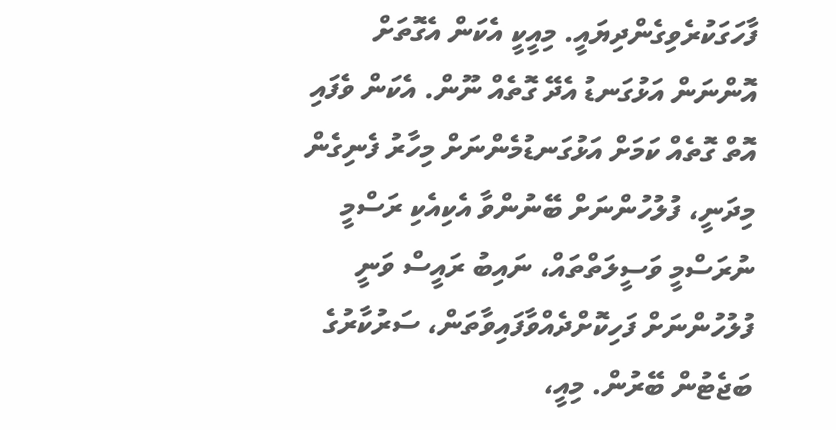ފާހަގަކުރެވިގެންދިޔައީ. މިއީކީ އެކަން އެގޮތަށް އޮންނަން އަޅުގަނޑު އެދޭ ގޮތެއް ނޫން. އެކަން ވެފައި އޮތް ގޮތެއް ކަމަށް އަޅުގަނޑުމެންނަށް މިހާރު ފެނިގެން މިދަނީ، ފުލުހުންނަށް ބޭނުންވާ އެކިއެކި ރަސްމީ ނުރަސްމީ ވަސީލަތްތައް، ނައިބު ރައީސް ވަނީ ފުލުހުންނަށް ފަހިކޮށްދެއްވާފައިވާތަން، ސަރުކާރުގެ ބަޖެޓުން ބޭރުން. މިއީ،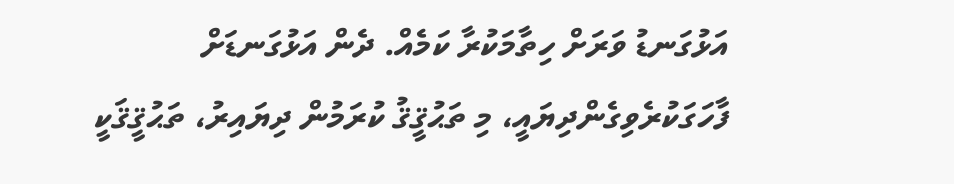އަޅުގަނޑު ވަރަށް ހިތާމަކުރާ ކަމެއް. ދެން އަޅުގަނޑަށް ފާހަގަކުރެވިގެންދިޔައީ، މި ތަޙުޤީޤު ކުރަމުން ދިޔައިރު، ތަޙުޤީޤަކީ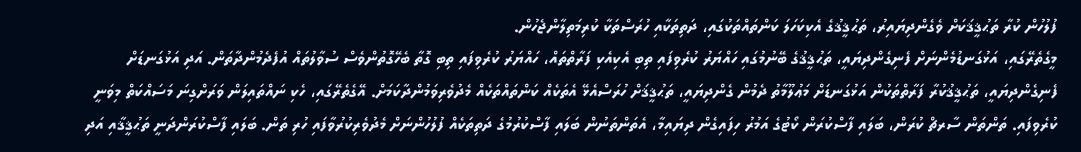ފުލުހުން ކުރާ ތަޙުޤީޤަކަށް ވެގެންދިޔައިރު، ތަޙުޤީޤުގެ އެކިކަހަލަ ކަންތައްތަކުގައި، ދަތިތަކާއި ހުރަސްތަކާ ކުރިމަތިލާންޖެހުން.
މީގެތެރޭގައި، އަޅުގަނޑުމެންނަށް ފެނިގެންދިޔައީ، ތަޙުޤީޤުގެ ބޭނުމުގައި ހައްޔަރު ކުރެވިފައި ތިބި އެކިއެކި ފަރާތްތައް، ހައްޔަރު ކުރެވިފައި ތިބި ގޮތާ ބެހޭގޮތުންވެސް ސުވާލުތައް އުފެދެމުންދާތަން. އަދި އަޅުގަނޑަށް ފެނިގެންދިޔައީ، ތަޙުޤީޤުކުރާ ފަރާތްތަކުން އަޅުގަނޑަށް މަޢުލޫމާތު ދެމުން ގެންދިޔައީ، ތަޙުޤީޤަށް ހުރަސްއެޅޭ އެތަކެއް ކަންތައްތަކެއް މެދުވެރިވަމުންދާކަމަށް. އޭގެތެރޭގައި، ހެކި ނައްތައިލަން ވަރަށްގިނަ މަސައްކަތް މިވަނީ ކުރެވިފައި. ތަންތަން ސާރޗް ކުރަން، ބަލައި ފާސްކުރަން ކޯޓުގެ އަމުރު ހިފައިގެން ދިޔައިމާ، އެތަންތަނުން ބަލައި ފާސްކުރުމުގެ ދަތިތަކެއް ފުލުހުންނަށް މެދުވެރިކުރުވާފައި ހުރި ތަން. ބަލައި ފާސްކުރަންދަނީ ތަޙުޤީޤާއި އަދި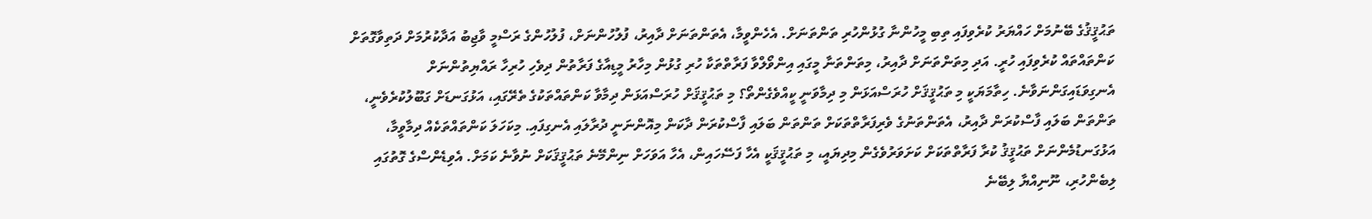ތަޙުޤީޤުގެ ބޭނުމަށް ހައްޔަރު ކުރެވިފައި ތިބި މީހުންނާ ގުޅުންހުރި ތަންތަނަށް. އެހެންވީމާ، އެތަންތަނަށް ދާއިރު، ފުލުހުންނަށް، ފުލުހުންގެ ރަސްމީ ވާޖިބު އަދާކުރުމަށް ދަތިވާގޮތަށް ކަންތައްތައް ކުރެވިފައި ހުރީ. އަދި މިތަންތަނަށް ދާއިރު، މިތަންތަނާ މީގައި އިންވޯލްވާ ފަރާތްތަކާ ހުރި ގުޅުން މިހާރު މީޑިއާގެ ފަރާތުން ދިވެހި ހުރިހާ ރައްޔިތުންނަށް އެނގިވަޑައިގަންނަވާނެ. ހިތާމަޔަކީ މި ތަޙުޤީޤަށް ހުރަސްއަޅަން މި ދިމާވަނީ ކީއްވެގެންތޯ؟ މި ތަޙުޤީޤަށް ހުރަސްއަޅަން ދިމާވާ ކަންތައްތަކުގެ ތެރޭގައި، އަޅުގަނޑަށް ގަބޫލުކުރެވެނީ، ތަންތަން ބަލައި ފާސްކުރަން ދާއިރު، އެތަންތަނުގެ ވެރިފަރާތްތަކަށް ތަންތަން ބަލައި ފާސްކުރަން ދާކަން މިއޮންނަނީ ދުރާލައި އެނގިފައި. މިކަހަލަ ކަންތައްތަކެއް ދިމާވީމާ، އަޅުގަނޑުމެންނަށް ތަޙުޤީޤު ކުރާ ފަރާތްތަކަށް ކަށަވަރުވެގެން މިދިޔައީ، މި ތަޙުޤީޤަކީ އެހާ ފަސޭހައިން، އެހާ އަވަހަށް ނިންމޭނެ ތަޙުޤީޤަކަށް ނުވާނެ ކަމަށް. އެވިޑެންސްގެ ގޮތުގައި ލިބެންހުރި، ނޫނިއްޔާ ލިބޭނެ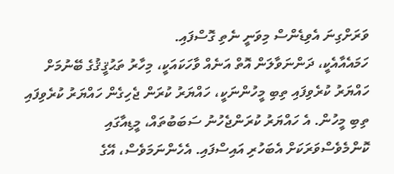ވަރަށްގިނަ އެވިޑެންސް މިވަނީ ނެތި ގޮސްފައި.
ހަމައެއާއެކީ، ދަންނަވާލަން އޮތް އަނެއް ވާހަކައަކީ، މިހާރު ތަޙުޤީޤުގެ ބޭނުމަށް ހައްޔަރު ކުރެވިފައި ތިބި މީހުންނަކީ، ހައްޔަރު ކުރަން ޖެހިގެން ހައްޔަރު ކުރެވިފައި ތިބި މީހުން. އެ ހައްޔަރު ކުރަންޖެހުނު ސަބަބުތައް، މީޑިއާގައި ކޮންމެވެސްވަރަކަށް އެބަހުރި އައިސްފައި. އެހެންނަމަވެސް، އޭގެ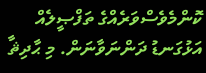ކޮންމެވެސްވަރެއްގެ ތަފްޞީލެއް އަޅުގަނޑު ދަންނަވާނަން. މި ޙާދިޘާ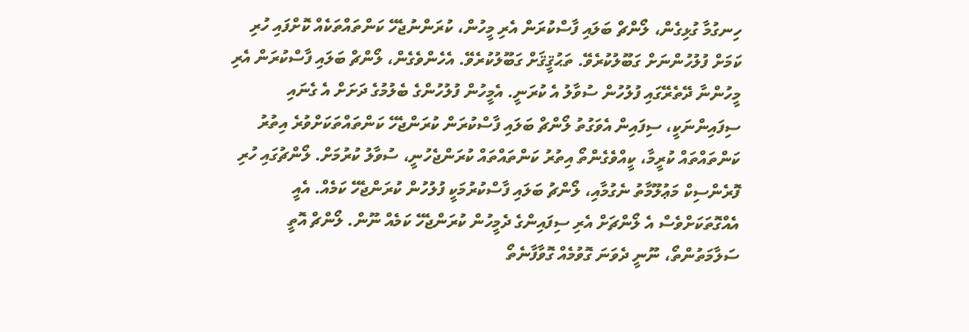ހިނގުމާ ގުޅިގެން، ލޯންޗް ބަލައި ފާސްކުރަން އެރި މީހުން، ކުރަންނުޖެހޭ ކަންތައްތަކެއް ކޮށްފައި ހުރި ކަމަށް ފުލުހުންނަށް ގަބޫލުކުރެވޭ. ތަޙުޤީޤަށް ގަބޫލުކުރެވޭ. އެހެންވެގެން، ލޯންޗް ބަލައި ފާސްކުރަން އެރި މީހުންނާ ދޭތެރޭގައި ފުލުހުން ސުވާލު އެ ކުރަނީ. އެމީހުން ފުލުހުންގެ ބެލުމުގެ ދަށަށް އެ ގެނައި ސިފައިންނަކީ، ސިފައިން އެވަގުތު ލޯންޗް ބަލައި ފާސްކުރަން ކުރަންޖެހޭ ކަންތައްތަކަށްވުރެ އިތުރު ކަންތައްތައް ކުރީމާ، ކީއްވެގެންތޯ އިތުރު ކަންތައްތައް ކުރަންޖެހުނީ، ސުވާލު ކުރުމަށް. ލޯންޗުގައި ހުރި ފޮރެންސިކް މަޢުލޫމާތު ނެގުމާއި، ލޯންޗު ބަލައި ފާސްކުރުމަކީ ފުލުހުން ކުރަންޖެހޭ ކަމެއް. އެއީ އެއްގޮތަކަށްވެސް އެ ލޯންޗަށް އެރި ސިފައިންގެ ދެމީހުން ކުރަންޖެހޭ ކަމެއް ނޫން. ލޯންޗް އޮތީ ސަލާމަތުންތޯ، ނޫނީ ދެވަނަ ގޮވުމެއް ގޮވާފާނެތޯ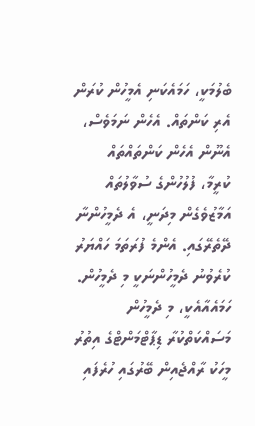ބެލުމަކީ، ހަމައެކަނި އެމީހުން ކުރަން އެރި ކަންތައް. އެހެން ނަމަވެސް، އެނޫން އެހެން ކަންތައްތައް ކުރީމާ، ފުލުހުންގެ ސުވާލުތައް އަމާޒުވެގެން މިދަނީ، އެ ދެމީހުންނާ ދޭތެރޭގައި. އެންމެ ފުރަތަމަ ހައްޔަރު ކުރެވުނު ދެމީހުންނަކީ މި ދެމީހުން.
ހަމައެއާއެކީ، މި ދެމީހުން މަސައްކަތްކުރާ ޑިޕާޓްމަންޓްގެ އިތުރު މީހަކު ރާއްޖެއިން ބޭރުގައި ހުރެފައި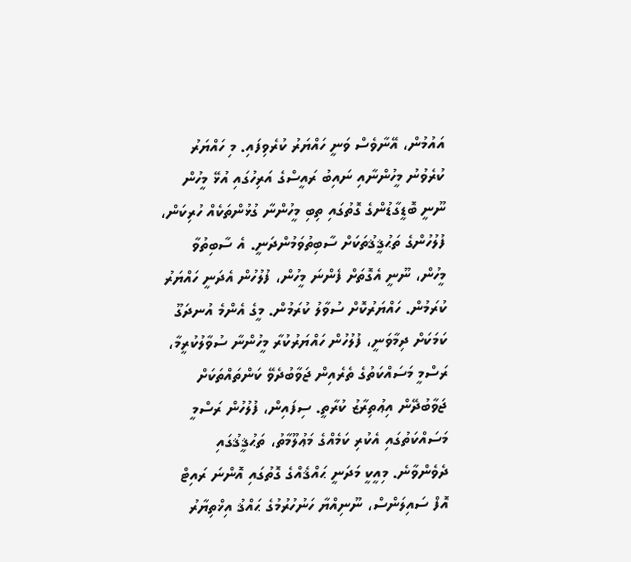އައުމުން، އޭނާވެސް ވަނީ ހައްޔަރު ކުރެވިފައި. މި ހައްޔަރު ކުރެވުނު މީހުންނާއި ނައިބު ރައީސްގެ އަރިހުގައި އުޅޭ މީހުން ނޫނީ ބޮޑީގާޑުންގެ ގޮތުގައި ތިބި މީހުންނާ ގުޅުންތަކެއް ހުރިކަން، ފުލުހުންގެ ތަޙުޤީޤުތަކަށް ސާބިތުވަމުންދަނީ. އެ ސާބިތުވާ މީހުން، ނޫނީ އެގޮތަށް ފެންނަ މީހުން، ފުލުހުން އެދަނީ ހައްޔަރު ކުރަމުން. ހައްޔަރުކޮށް ސުވާލު ކުރަމުން. މީގެ އެންމެ އުނދަގޫ ކަމަކަށް ދިމާވަނީ، ފުލުހުން ހައްޔަރުކުރާ މީހުންނާ ސުވާލުކުރީމާ، ރަސްމީ މަސައްކަތުގެ ތެރެއިން ޖަވާބުދެވޭ ކަންތައްތަކަށް ޖަވާބުދޭން އިޢުތިރާޒު ކުރާތީ. ސިފައިން، ފުލުހުން ރަސްމީ މަސައްކަތުގައި އެކުރި ކަމެއްގެ މަޢުލޫމާތު، ތަޙުޤީޤުގައި ދެވެންވާނެ. މިއީކީ މަދަނީ ޙައްޤެއްގެ ގޮތުގައި އޮންނަ ރައިޓް އޮފް ސައިލަންސް، ނޫނިއްޔާ ހަނުހުރުމުގެ ޙައްޤު އިޚްތިޔާރު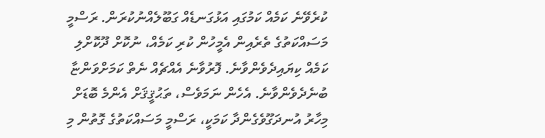ކުރެވޭނެ ކަމެއް ކަމުގައި އަޅުގަނޑެއް ގަބޫލެއްނުކުރަން. ރަސްމީ މަސައްކަތުގެ ތެރެއިން އެމީހުން ކުރި ކަމެއް، ނުކޮށް ދޫކޮށްލި ކަމެއް ކިޔައިދެވެންވާނެ. ފޮރުވާނެ އެއްޗެއް ނެތް ކަމަށްވަންޏާ ބުނެދެވެންވާނެ. އެހެން ނަމަވެސް، ތަޙުޤީޤަށް އެންމެ ބޮޑަށް މިހާރު އުނދަގޫވެގެންދާ ކަމަކީ، ރަސްމީ މަސައްކަތުގެ ގޮތުން މި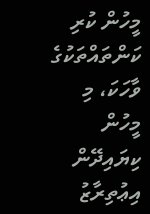މީހުން ކުރި ކަންތައްތަކުގެ ވާހަކަ، މި މީހުން ކިޔައިދޭން އިޢުތިރާޒު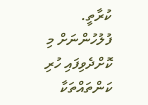ކުރާތީ.
ފުލުހުންނަށް މި ކޮށްދެވިފައި ހުރި ކަންތައްތަކާ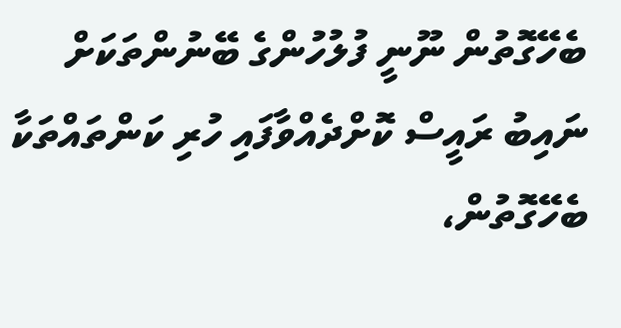ބެހޭގޮތުން ނޫނީ ފުލުހުންގެ ބޭނުންތަކަށް ނައިބު ރައީސް ކޮށްދެއްވާފައި ހުރި ކަންތައްތަކާ ބެހޭގޮތުން،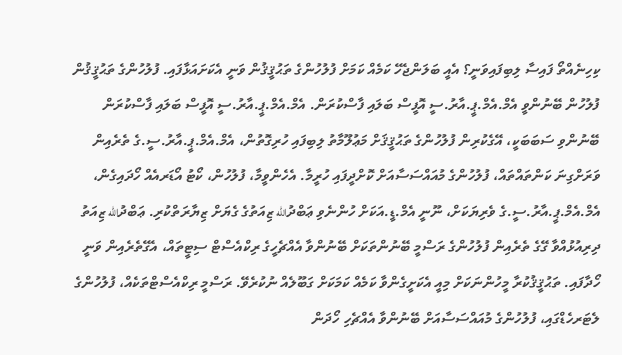ކިހިނެއްތޯ ފައިސާ ލިބިފައިވަނީ؟ އެއީ ބަލަންޖެހޭ ކަމެއް ކަމަށް ފުލުހުންގެ ތަޙުޤީޤުން ވަނީ އެކަށައަޅާފައި. ފުލުހުންގެ ތަޙުޤީޤުން ފުލުހުން ބޭނުންވީ އެމް.އެމް.ޕީ.އާރު.ސީ އޮފީސް ބަލައި ފާސްކުރަން. އެމް.އެމް.ޕީ.އާރު.ސީ އޮފީސް ބަލައި ފާސްކުރަން ބޭނުންވި ސަބަބަކީ، އޭގެކުރިން ފުލުހުންގެ ތަޙުޤީޤަށް މަޢުލޫމާތު ލިބިފައި ހުރިގޮތުން، އެމް.އެމް.ޕީ.އާރު.ސީ.ގެ ތެރެއިން ވަރަށްގިނަ ކަންތައްތައް، ފުލުހުންގެ މުއައްސަސާއަށް ކޮށްދީފައި ހުރީމާ. އެހެންވީމާ، ފުލުހުން، ކޯޓު އޯޑަރއެއް ހޯދައިގެން، އެމް.އެމް.ޕީ.އާރު.ސީ.ގެ ވެރިޔަކަށް، ނޫނީ އެމް.ޑީ.އަކަށް ހުންނެވި ޢަބްދުالله ޒިއަތުގެ ގެޔަށް ޒިޔާރަތްކުރި. ޢަބްދުالله ޒިއަތު ދިރިއުޅުއްވާ ގޭގެ ތެރެއިން ފުލުހުންގެ ރަސްމީ ބޭނުންތަކަށް ބޭނުންވާ އެއްޗެހީގެ ރިކްއެސްޓް ސިޓީތައް، އެގޭތެރެއިން ވަނީ ހޯދާފައި. ތަޙުޤީޤުކުރާ މީހުންނަކަށް މިއީ އެކަށީގެންވާ ކަމެއް ކަމަކަށް ގަބޫލެއް ނުކުރެވޭ. ރަސްމީ ރިކްއެސްޓްތަކެއް، ފުލުހުންގެ ލެޓަރހެޑްގައި، ފުލުހުންގެ މުއައްސަސާއަށް ބޭނުންވާ އެއްޗެހި ހޯދަން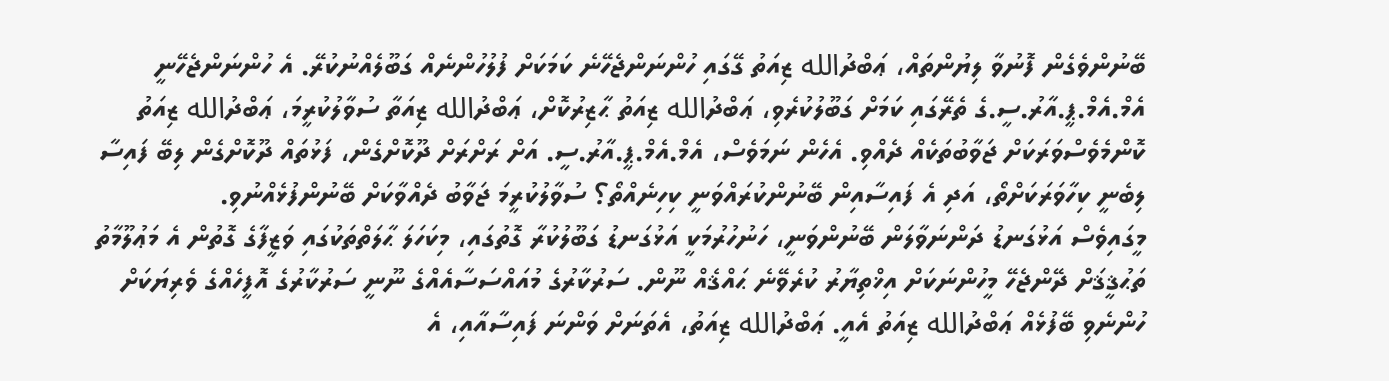ބޭނުންވެގެން ފޮނުވާ ލިޔުންތައް، ޢަބްދުالله ޒިއަތު ގޭގައި ހުންނަންޖެހޭނެ ކަމަކަށް ފުލުހުންނެއް ގަބޫލެއްނުކުރޭ. އެ ހުންނަންޖެހޭނީ އެމް.އެމް.ޕީ.އާރު.ސީ.ގެ ތެރޭގައި ކަމަށް ގަބޫލުކުރެވި، ޢަބްދުالله ޒިއަތު ޙާޒިރުކޮށް، ޢަބްދުالله ޒިއަތާ ސުވާލުކުރީމަ، ޢަބްދުالله ޒިއަތު ކޮންމެވެސްވަރަކަށް ޖަވާބުތަކެއް ދެއްވި. އެހެން ނަމަވެސް، އެމް.އެމް.ޕީ.އާރު.ސީ. އަށް ރަށްރަށް ދޫކޮށްގެން، ފަޅުތައް ދޫކޮށްގެން ލިބޭ ފައިސާ ލިބެނީ ކިހާވަރަކަށްތޯ، އަދި އެ ފައިސާއިން ބޭނުންކުރައްވަނީ ކިހިނެއްތޯ؟ ސުވާލުކުރީމަ ޖަވާބު ދެއްވާކަށް ބޭނުންފުޅެއްނުވި.
މީގައިވެސް އަޅުގަނޑު ދަންނަވާލަން ބޭނުންވަނީ، ހަނުހުރުމަކީ އަޅުގަނޑު ގަބޫލުކުރާ ގޮތުގައި، މިކަހަލަ ޙާލަތްތަކުގައި ވަޒީފާގެ ގޮތުން އެ މަޢުލޫމާތު ތަޙުޤީޤަށް ދޭންޖެހޭ މީހުންނަކަށް އިޚްތިޔާރު ކުރެވޭނެ ޙައްޤެއް ނޫން. ސަރުކާރުގެ މުއައްސަސާއެއްގެ ނޫނީ ސަރުކާރުގެ އޮފީހެއްގެ ވެރިޔަކަށް ހުންނެވި ބޭފުޅެއް ޢަބްދުالله ޒިއަތު އެއީ. ޢަބްދުالله ޒިއަތު، އެތަނަށް ވަންނަ ފައިސާއާއި، އެ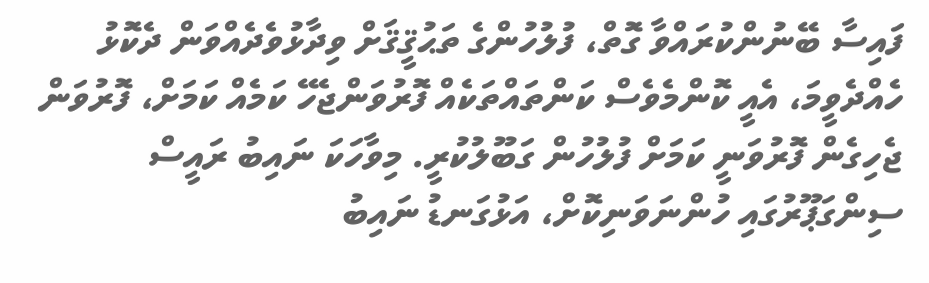ފައިސާ ބޭނުންކުރައްވާ ގޮތް، ފުލުހުންގެ ތަޙުޤީޤަށް ވިދާޅުވެދެއްވަން ދެކޮޅު ހެއްދެވީމަ، އެއީ ކޮންމެވެސް ކަންތައްތަކެއް ފޮރުވަންޖެހޭ ކަމެއް ކަމަށް، ފޮރުވަން ޖެހިގެން ފޮރުވަނީ ކަމަށް ފުލުހުން ގަބޫލުކުރީ. މިވާހަކަ ނައިބު ރައީސް ސިންގަޕޫރުގައި ހުންނަވަނިކޮށް، އަޅުގަނޑު ނައިބު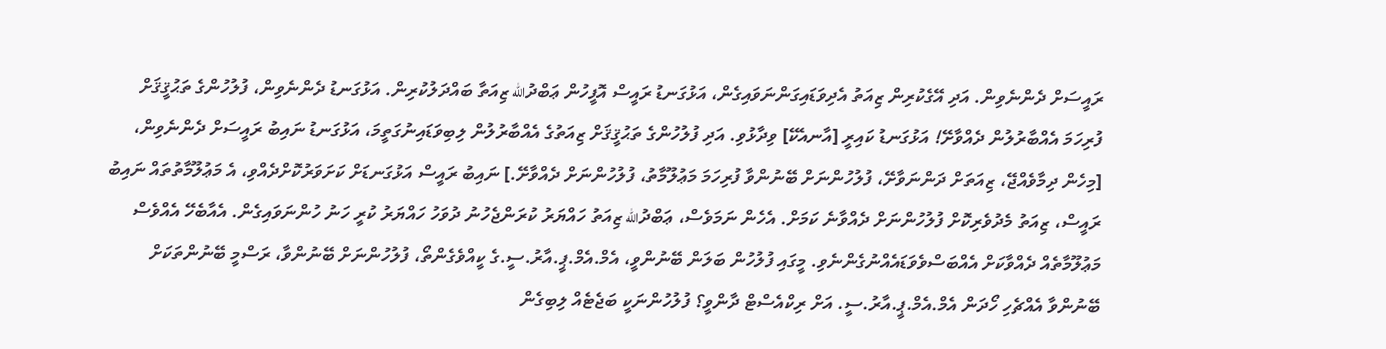ރައީސަށް ދެންނެވިން. އަދި އޭގެކުރިން ޒިއަތު އެދިވަޑައިގަންނަވައިގެން، އަޅުގަނޑު ރައީސް އޮފީހުން ޢަބްދުالله ޒިއަތާ ބައްދަލުކުރިން. އަޅުގަނޑު ދެންނެވިން، ފުލުހުންގެ ތަޙުޤީޤަށް ފުރިހަމަ އެއްބާރުލުން ދެއްވާށޭ! އަޅުގަނޑު ކައިރީ [އާނއެކޭ] ވިދާޅުވި. އަދި ފުލުހުންގެ ތަޙުޤީޤަށް ޒިއަތުގެ އެއްބާރުލުން ލިބިވަޑައިނުގަތީމަ، އަޅުގަނޑު ނައިބު ރައީސަށް ދެންނެވިން، [މިހެން ދިމާވެއްޖޭ، ޒިއަތަށް ދަންނަވާށޭ، ފުލުހުންނަށް ބޭނުންވާ ފުރިހަމަ މަޢުލޫމާތު، ފުލުހުންނަށް ދެއްވާށޭ.] ނައިބު ރައީސް އަޅުގަނޑަށް ކަށަވަރުކޮށްދެއްވި، އެ މަޢުލޫމާތުތައް ނައިބު ރައީސް، ޒިއަތު މެދުވެރިކޮށް ފުލުހުންނަށް ދެއްވާނެ ކަމަށް. އެހެން ނަމަވެސް، ޢަބްދުالله ޒިއަތު ހައްޔަރު ކުރަންޖެހުނު ދުވަހު ހައްޔަރު ކުރީ ހަނު ހުންނަވައިގެން. އެއާބެހޭ އެއްވެސް މަޢުލޫމާތެއް ދެއްވާކަށް އެއްބަސްވެވަޑައެއްނުގެންނެވި. މީގައި ފުލުހުން ބަލަން ބޭނުންވީ، އެމް.އެމް.ޕީ.އާރު.ސީ.ގެ ކީއްވެގެންތޯ، ފުލުހުންނަށް ބޭނުންވާ، ރަސްމީ ބޭނުންތަކަށް ބޭނުންވާ އެއްޗެހި ހޯދަން އެމް.އެމް.ޕީ.އާރު.ސީ. އަށް ރިކްއެސްޓް ދާންވީ؟ ފުލުހުންނަކީ ބަޖެޓެއް ލިބިގެން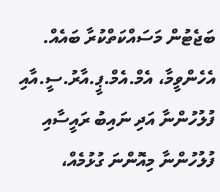ބަޖެޓުން މަސައްކަތްކުރާ ބައެއް. އެހެންވީމާ، އެމް.އެމް.ޕީ.އާރު.ސީ.އާއި ފުލުހުންނާ އަދި ނައިބު ރައީސާއި ފުލުހުންނާ މިއޮންނަ ގުޅުމެއް،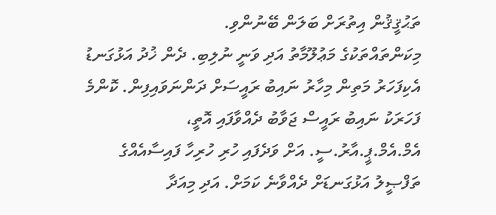ތަޙުޤީޤުން އިތުރަށް ބަލަން ބޭނުންވި.
މިކަންތައްތަކުގެ މަޢުލޫމާތު އަދި ވަނީ ނުލިބި. ދެން ޚުދު އަޅުގަނޑު އެކިފަހަރު މަތިން މިހާރު ނައިބު ރައީސަށް ދަންނަވައިފިން. ކޮންމެ ފަހަރަކު ނައިބު ރައީސް ޖަވާބު ދެއްވާފައި އޮތީ، އެމް.އެމް.ޕީ.އާރު.ސީ. އަށް ވަދެފައި ހުރި ހުރިހާ ފައިސާއެއްގެ ތަފްޞީލު އަޅުގަނޑަށް ދެއްވާނެ ކަމަށް. އަދި މިއަދާ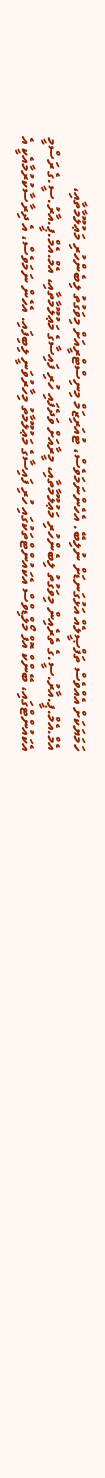ހަމަޔަކަށް އެއްވެސް ތަފްޞީލެއް އަޅުގަނޑަށް ނުލިބޭ. އެހެންނަމަވެސް، ޓުއަރިޒަމް މިނިސްޓްރީއަށް މިވަގުތު ލިބެންހުރި މަޢުލޫމާތާއި، އެމް.އެމް.ޕީ.އާރު.ސީ.ގެ ތެރެއިން މިވަގުތު ލިބެންހުރި މަޢުލޫމާތާއި، މީރާއަށް ވަދެފައި ހުރި ފައިސާގެ މަޢުލޫމާތާއި، އެމް.އެމް.ޕީ.އާރު.ސީ.ގެ ރަސްމީ އެކައުންޓްގައި، ބޭންކް އޮފް މޯލްޑިވްސް އެކައުންޓްތަކުގައި ހުރި ފައިސާގެ މަޢުލޫމާތު މިހާރުވަނީ ލިބިފައި. އެހެން ނަމަވެސް، އެ ދިރާސާކުރުމާއެކީ އެ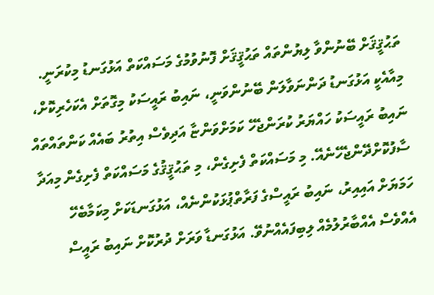ތަޙުޤީޤަށް ބޭނުންވާ ލިޔުންތައް ތަޙުޤީޤަށް ފޮނުވުމުގެ މަސައްކަތް އަޅުގަނޑު މިކުރަނީ.
މިއާއެކީ އަޅުގަނޑު ދަންނަވާލަން ބޭނުންވަނީ، ނައިބު ރައީސަކު މިގޮތަށް އެކަހެރިކޮށް، ނައިބު ރައީސަކު ހައްޔަރު ކުރަންޖެހޭ ކަމަށްވަންޏާ އަދިވެސް އިތުރު ބައެއް ކަންތައްތައް ސާފުކޮށްދޭންޖެހޭނެއޭ. މި މަސައްކަތް ފެށިގެން، މި ތަޙުޤީޤުގެ މަސައްކަތް ފެށިގެން މިއަދާ ހަމަޔަށް އައިއިރު، ނައިބު ރައީސްގެ ފަރާތްޕުޅަކުންނެއް، އަޅުގަނޑަކަށް މިކަމާބެހޭ އެއްވެސް އެއްބާރުލުމެއް ލިބިފައެއްނުވޭ. އަޅުގަނޑާ ވަރަށް ދުރުކޮށް ނައިބު ރައީސް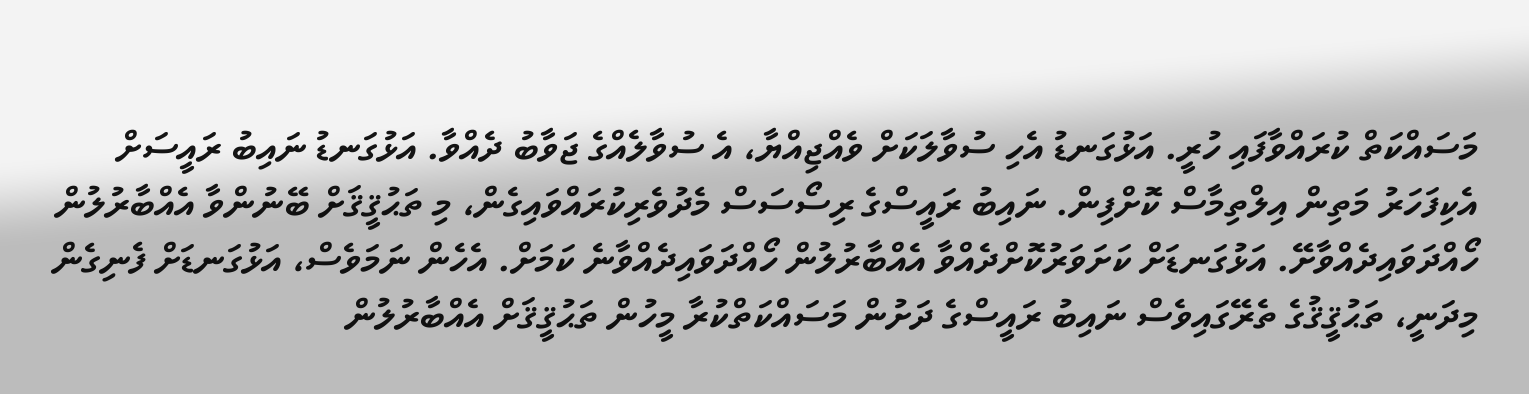މަސައްކަތް ކުރައްވާފައި ހުރީ. އަޅުގަނޑު އެހި ސުވާލަކަށް ވެއްޖިއްޔާ، އެ ސުވާލެއްގެ ޖަވާބު ދެއްވާ. އަޅުގަނޑު ނައިބު ރައީސަށް އެކިފަހަރު މަތިން އިލްތިމާސް ކޮށްފިން. ނައިބު ރައީސްގެ ރިސޯސަސް މެދުވެރިކުރައްވައިގެން، މި ތަޙުޤީޤަށް ބޭނުންވާ އެއްބާރުލުން ހޯއްދަވައިދެއްވާށޭ. އަޅުގަނޑަށް ކަށަވަރުކޮށްދެއްވާ އެއްބާރުލުން ހޯއްދަވައިދެއްވާނެ ކަމަށް. އެހެން ނަމަވެސް، އަޅުގަނޑަށް ފެނިގެން މިދަނީ، ތަޙުޤީޤުގެ ތެރޭގައިވެސް ނައިބު ރައީސްގެ ދަށުން މަސައްކަތްކުރާ މީހުން ތަޙުޤީޤަށް އެއްބާރުލުން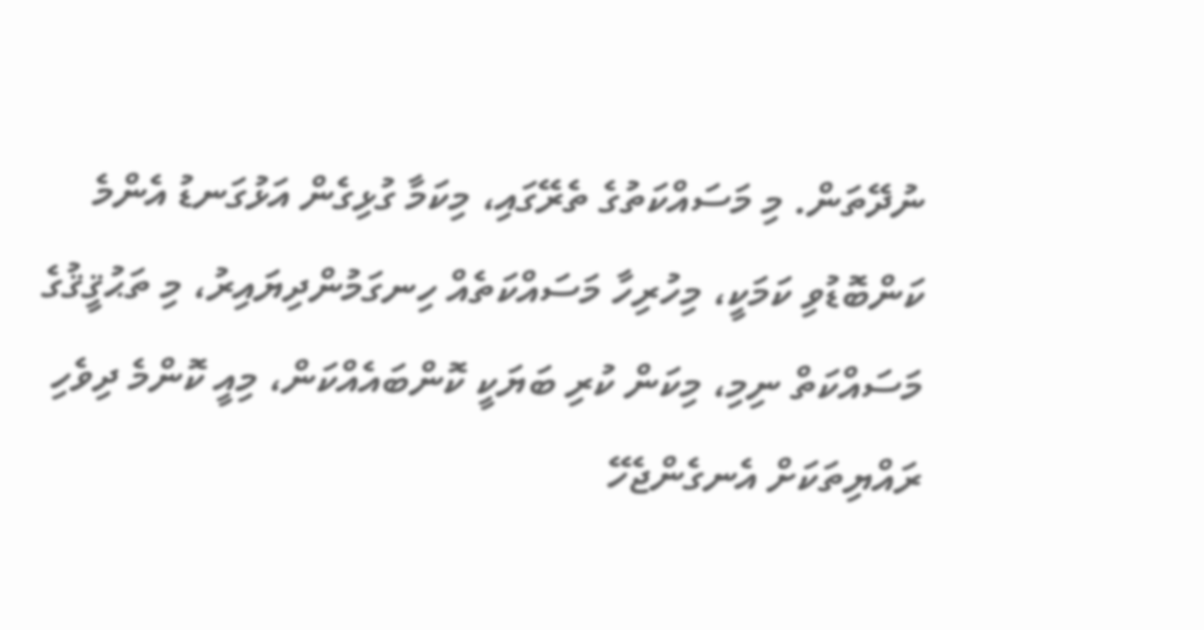ނުދޭތަން. މި މަސައްކަތުގެ ތެރޭގައި، މިކަމާ ގުޅިގެން އަޅުގަނޑު އެންމެ ކަންބޮޑުވި ކަމަކީ، މިހުރިހާ މަސައްކަތެއް ހިނގަމުންދިޔައިރު، މި ތަޙުޤީޤުގެ މަސައްކަތް ނިމި، މިކަން ކުރި ބަޔަކީ ކޮންބައެއްކަން، މިއީ ކޮންމެ ދިވެހި ރައްޔިތަކަށް އެނގެންޖެހޭ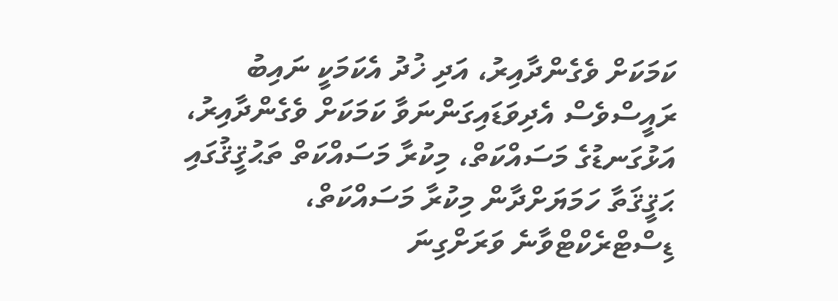ކަމަކަށް ވެގެންދާއިރު، އަދި ޚުދު އެކަމަކީ ނައިބު ރައީސްވެސް އެދިވަޑައިގަންނަވާ ކަމަކަށް ވެގެންދާއިރު، އަޅުގަނޑުގެ މަސައްކަތް، މިކުރާ މަސައްކަތް ތަޙުޤީޤުގައި ޙަޤީޤަތާ ހަމަޔަށްދާން މިކުރާ މަސައްކަތް، ޑިސްޓްރެކްޓްވާނެ ވަރަށްގިނަ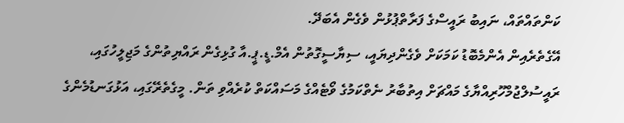ކަންތައްތައް، ނައިބު ރައީސްގެ ފަރާތްޕުޅުން ވެގެން އެބަދޭ.
އޭގެތެރެއިން އެންމެބޮޑު ކަމަކަށް ވެގެންދިޔައީ، ސިޔާސީގޮތުން އެމް.ޑީ.ޕީ.އާ ގުޅިގެން ރައްޔިތުންގެ މަޖިލީހުގައި، ރައީސުލްޖުމްހޫރިއްޔާގެ މައްޗަށް އިތުބާރު ނެތްކަމުގެ ވޯޓެއްގެ މަސައްކަތް ކުރެއްވި ތަން. މީގެތެރޭގައި، އަޅުގަނޑުމެންގެ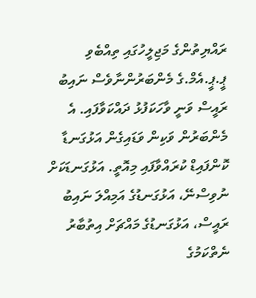ރައްޔިތުންގެ މަޖިލީހުގައި ތިއްބެވި ޕީ.ޕީ.އެމް.ގެ މެންބަރުންނާވެސް ނައިބު ރައީސް ވަނީ ވާހަކަފުޅު ދައްކަވާފައި. އެ މެންބަރުން ވަކިން ވަޑައިގެން އަޅުގަނޑާ ކޮންފައިޑް ކުރައްވާފައި މިއޮތީ. އަޅުގަނޑަކަށް ނުވިސްނޭ، އަޅުގަނޑުގެ އަމިއްލަ ނައިބު ރައީސް، އަޅުގަނޑުގެ މައްޗަށް އިތުބާރު ނެތްކަމުގެ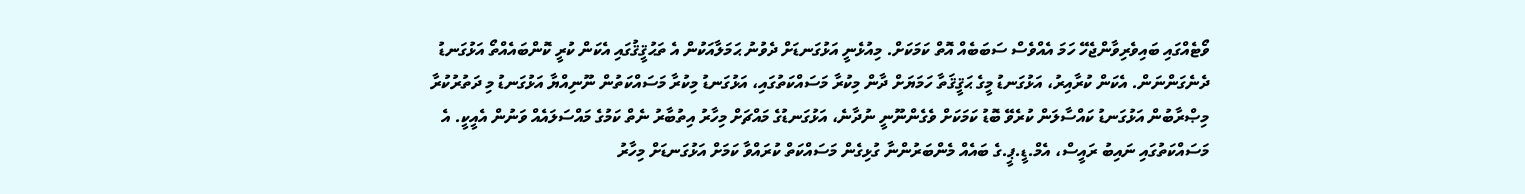ވޯޓެއްގައި ބައިވެރިވާންޖެހޭ ހަމަ އެއްވެސް ސަބަބެއް އޮތް ކަމަކަށް. މިއުޅެނީ އަޅުގަނޑަށް ދެވުނު ޙަމަލާއަކުން އެ ތަޙުޤީޤުގައި އެކަން ކުރީ ކޮންބައެއްތޯ އަޅުގަނޑު ދެނެގަންނަން. އެކަން ކުރާއިރު، އަޅުގަނޑު މީގެ ޙަޤީޤަތާ ހަމަޔަށް ދާން މިކުރާ މަސައްކަތުގައި، އަޅުގަނޑު މިކުރާ މަސައްކަތުން ނޫނިއްޔާ އަޅުގަނޑު މި ދަތުރުކުރާ މިޞްރާބުން އަޅުގަނޑު ކައްސާލަން ކުރެވޭ ބޮޑު ކަމަކަށް ވެގެންނޫނީ ނުދާނެ، އަޅުގަނޑުގެ މައްޗަށް މިހާރު އިތުބާރު ނެތް ކަމުގެ މައްސަލައެއް ވަނުން އެއީކީ. އެ މަސައްކަތުގައި ނައިބު ރައީސް، އެމް.ޑީ.ޕީ.ގެ ބައެއް މެންބަރުންނާ ގުޅިގެން މަސައްކަތް ކުރައްވާ ކަމަށް އަޅުގަނޑަށް މިހާރު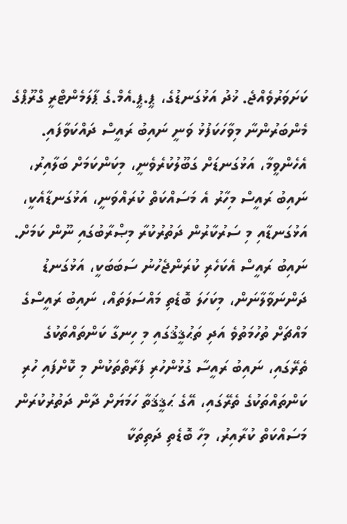ކަށަވަރުވެއްޖެ. ޚުދު އަޅުގަނޑުގެ، ޕީ.ޕީ.އެމް.ގެ ޕާލަމެންޓްރީ ގްރޫޕްގެ މެންބަރުންނާ މިވާހަކަފުޅު ވަނީ ނައިބު ރައީސް ދައްކަވާފައި. އެހެންވީމާ، އަޅުގަނޑަށް ގަބޫލުކުރެވެނީ، މިކަންކަމަށް ބަލާއިރު، ނައިބު ރައީސް މިހާރު އެ މަސައްކަތް ކުރައްވަނީ، އަޅުގަނޑާއެކީ، އަޅުގަނޑާއި މި ސަރުކާރުން ދަތުރުކުރާ މިޞްރާބުގައި ނޫން ކަމަށް.
ނައިބު ރައީސް އެކަހެރި ކުރަންޖެހުނު ސަބަބަކީ، އަޅުގަނޑު ދަންނަވާލާނަން، މިކަހަލަ ބޮޑެތި މައްސަލަތައް، ނައިބު ރައީސްގެ މައްޗަށް ތުހުމަތުވެ އަދި ތަޙުޤީޤުގައި މި ހިނގާ ކަންތައްތަކުގެ ތެރޭގައި، ނައިބު ރައީސާ ގުޅުންހުރި ފަރާތްތަކުން މި ކޮށްފައި ހުރި ކަންތައްތަކުގެ ތެރޭގައި، އޭގެ ޙަޤީޤަތާ ހަމަޔަށް ދާން ދަތުރުކުރަން މަސައްކަތް ކުރާއިރު، މިހާ ބޮޑެތި ދަތިތަކާ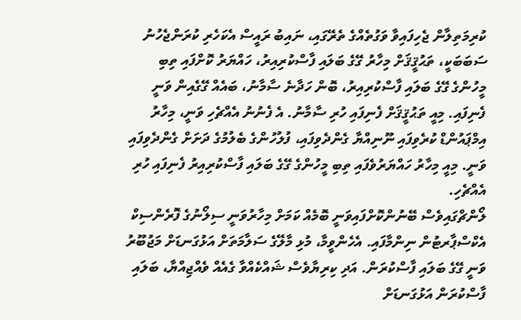ކުރިމަތިލާން ޖެހިފައިވާ ވަގުތެއްގެ ތެރޭގައި، ނައިބު ރައީސް އެކަހެރި ކުރަންޖެހުނު ސަބަބަކީ، ތަޙުޤީޤަށް މިހާރު ގޭގެ ބަލައި ފާސްކުރިއިރު، ހައްޔަރު ކޮށްފައި ތިބި މީހުންގެ ގޭގެ ބަލައި ފާސްކުރިއިރު، ބޮން ހަދާނެ ސާމާނު، ބައެއް ގޭގެއިން ވަނީ ފެނިފައި. މިއީ ތަޙުޤީޤަށް ފެނިފައި ހުރި ސާމާނު. އެ ފެނުނު އެއްޗެހި ވަނީ، މިހާރު އިމްޕައުންޑް ކުރެވިފައި ނޫނިއްޔާ ގެންދެވިފައި، ފުލުހުންގެ ބެލުމުގެ ދަށަށް ގެންދެވިފައި ވަނީ. މިއީ މިހާރު ހައްޔަރުވެފައި ތިބި މީހުންގެ ގޭގެ ބަލައި ފާސްކުރިއިރު ފެނިފައި ހުރި އެއްޗެހި.
ލޯންޗްގައިވެސް ބޭނުންކޮށްފައިވަނީ ބޮމެއް ކަމަށް މިހާރުވަނީ ސިލޯނުގެ ފޮރެންސިކް އެކްސްޕާރޓުން ނިންމާފައި. އެހެންވީމާ، މުޅި މާލޭގެ ސަލާމަތަށް އަޅުގަނޑަށް މަޖުބޫރު ވަނީ ގޭގެ ބަލައި ފާސްކުރަން. އަދި ކިރިޔާވެސް ޝައްކެއްވާ ގެއެއް ވެއްޖިއްޔާ، ބަލައި ފާސްކުރަން އަޅުގަނޑަށް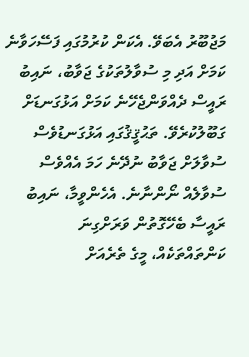މަޖުބޫރު އެބަވޭ. އެކަން ކުރުމުގައި ފަސޭހަވާނެ ކަމަށް އަދި މި ސުވާލުތަކުގެ ޖަވާބު، ނައިބު ރައީސް ދެއްވަންޖެހޭނެ ކަމަށް އަޅުގަނޑަށް ގަބޫލުކުރެވޭ. ތަޙުޤީޤުގައި އަޅުގަނޑުވެސް ސުވާލަށް ޖަވާބު ނުދޭނެ ހަމަ އެއްވެސް ސުވާލެއް ނޯންނާނެ. އެހެންވީމާ، ނައިބު ރައީސާ ބެހޭގޮތުން ވަރަށްގިނަ ކަންތައްތަކެއް، މީގެ ތެރެއަށް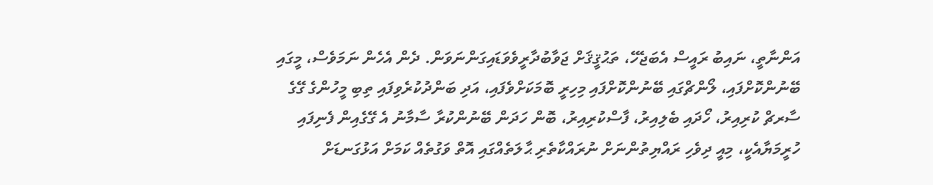އަންނާތީ، ނައިބު ރައީސް އެބަޖެހޭ، ތަޙުޤީޤަށް ޖަވާބުދާރީވެވަޑައިގަންނަވަން. ދެން އެހެން ނަމަވެސް، މީގައި ބޭނުންކޮށްފައި، ލޯންޗްގައި ބޭނުންކޮށްފައި މިހިރީ ބޮމަކަށްވެފައި، އަދި ބަންދުކުރެވިފައި ތިބި މީހުންގެ ގޭގެ ސާރޗް ކުރިއިރު، ހޯދައި ބެލިއިރު، ފާސްކުރިއިރު، ބޮން ހަދަން ބޭނުންކުރާ ސާމާނު އެ ގޭގެއިން ފެނިފައި ހުރީމަޔާއެކީ، މިއީ ދިވެހި ރައްޔިތުންނަށް ނުރައްކާތެރި ޙާލަތެއްގައި އޮތް ވަގުތެއް ކަމަށް އަޅުގަނޑަށް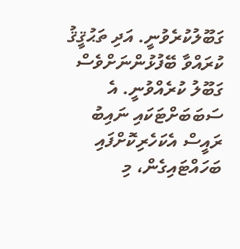ގަބޫލުކުރެވުނީ. އަދި ތަޙުޤީޤު ކުރައްވާ ބޭފުޅުންނަށްވެސް ގަބޫލު ކުރެއްވުނީ. އެ ސަބަބަށްޓަކައި ނައިބު ރައީސް އެކަހެރިކޮށްފައި ބަހައްޓައިގެން، މި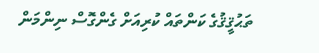ތަޙުޤީޤުގެ ކަންތައް ކުރިއަށް ގެންގޮސް ނިންމަން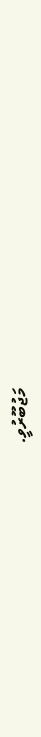މަޖުބޫރުވީ.